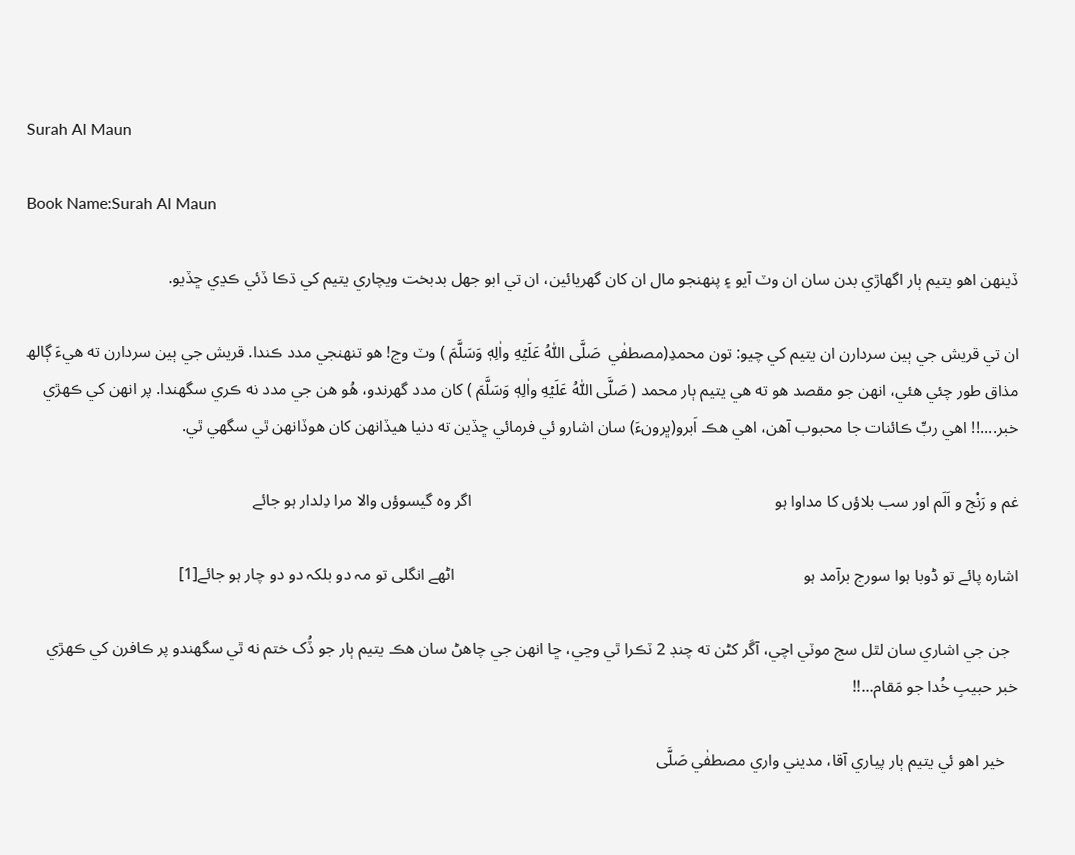Surah Al Maun

Book Name:Surah Al Maun

ڏينهن اهو يتيم ٻار اگهاڙي بدن سان ان وٽ آيو ۽ پنهنجو مال ان کان گهريائين، ان تي ابو جهل بدبخت ويچاري يتيم کي ڌڪا ڏئي ڪڍي ڇڏيو.

ان تي قريش جي ٻين سردارن ان يتيم کي چيو: تون محمدِ(مصطفٰي  صَلَّى اللّٰهُ عَلَيۡهِ واٰلِهٖ وَسَلَّمَ ) وٽ وڃ! هو تنهنجي مدد ڪندا. قريش جي ٻين سردارن ته هيءَ ڳالھ مذاق طور چئي هئي، انهن جو مقصد هو ته هي يتيم ٻار محمد ( صَلَّى اللّٰهُ عَلَيۡهِ واٰلِهٖ وَسَلَّمَ ) کان مدد گهرندو، هُو هن جي مدد نه ڪري سگهندا. پر انهن کي ڪهڙي خبر....!! اهي ربِّ ڪائنات جا محبوب آهن، اهي هڪ اَبرو(ڀرونءَ) سان اشارو ئي فرمائي ڇڏين ته دنيا هيڏانهن کان هوڏانهن ٿي سگهي ٿي.

غم و رَنْج و اَلَم اور سب بلاؤں کا مداوا ہو                                                                         اگر وہ گیسوؤں والا مرا دِلدار ہو جائے

اشارہ پائے تو ڈوبا ہوا سورج برآمد ہو                                                                                    اٹھے انگلی تو مہ دو بلکہ دو دو چار ہو جائے[1]

  جن جي اشاري سان لٿل سج موٽي اچي، آڱر کڻن ته چنڊ 2 ٽڪرا ٿي وڃي، ڇا انهن جي چاهڻ سان هڪ يتيم ٻار جو ڏُک ختم نه ٿي سگهندو پر ڪافرن کي ڪهڙي خبر حبيبِ خُدا جو مَقام...!!

   خير اهو ئي يتيم ٻار پياري آقا، مديني واري مصطفٰي صَلَّى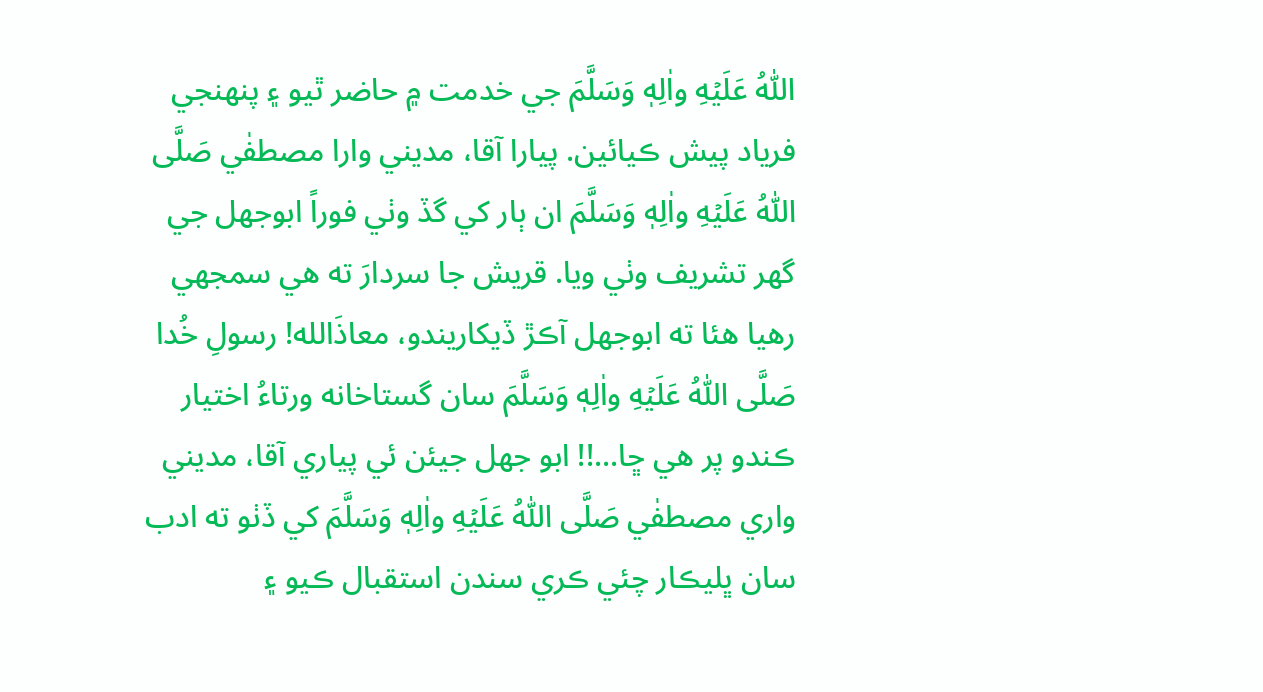اللّٰهُ عَلَيۡهِ واٰلِهٖ وَسَلَّمَ جي خدمت ۾ حاضر ٿيو ۽ پنهنجي فرياد پيش ڪيائين. پيارا آقا، مديني وارا مصطفٰي صَلَّى اللّٰهُ عَلَيۡهِ واٰلِهٖ وَسَلَّمَ ان ٻار کي گڏ وٺي فوراً ابوجهل جي گهر تشريف وٺي ويا. قريش جا سردارَ ته هي سمجهي رهيا هئا ته ابوجهل آڪڙ ڏيکاريندو، معاذَالله! رسولِ خُدا صَلَّى اللّٰهُ عَلَيۡهِ واٰلِهٖ وَسَلَّمَ سان گستاخانه ورتاءُ اختيار ڪندو پر هي ڇا...!! ابو جهل جيئن ئي پياري آقا، مديني واري مصطفٰي صَلَّى اللّٰهُ عَلَيۡهِ واٰلِهٖ وَسَلَّمَ کي ڏٺو ته ادب سان ڀليڪار چئي ڪري سندن استقبال ڪيو ۽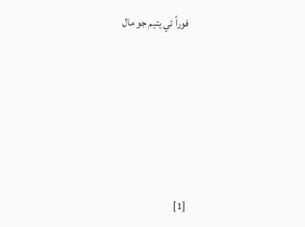فوراً ئي يتيم جو مال








[1]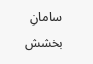سامانِ بخشش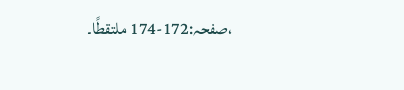،صفحہ:172-174 ملتقطًا۔